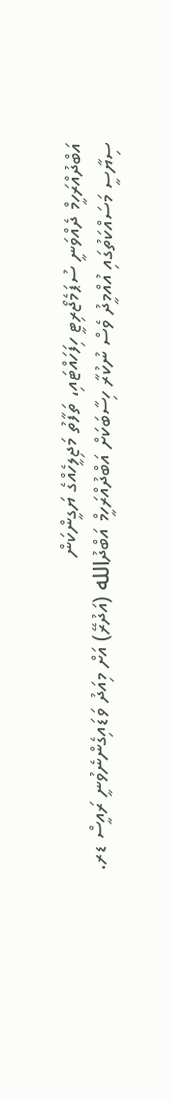އަބްދުއްރަހީމް ދެއްވަނީ ސުޕަމެޖޯރިޓީ ހިފަހައްޓައި، ތަފާތު މަޖިލީހެއްގެ ޔަގީންކަން
ސިޔާސީ މަސައްކަތުގައި އުއްމީދު ވެސް ނުކުރާ ހިސާބަކަށް އަބްދުއްރަހީމް އަބްދުالله (އަދުރޭ) އަށް މިއަދު ވަޑައިގެންނެވުނީ ރައީސް ޑރ.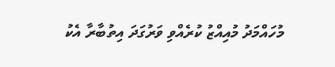މުހައްމަދު މުއިއްޒު ކުރެއްވި ވަރުގަދަ އިތުބާރާ އެކު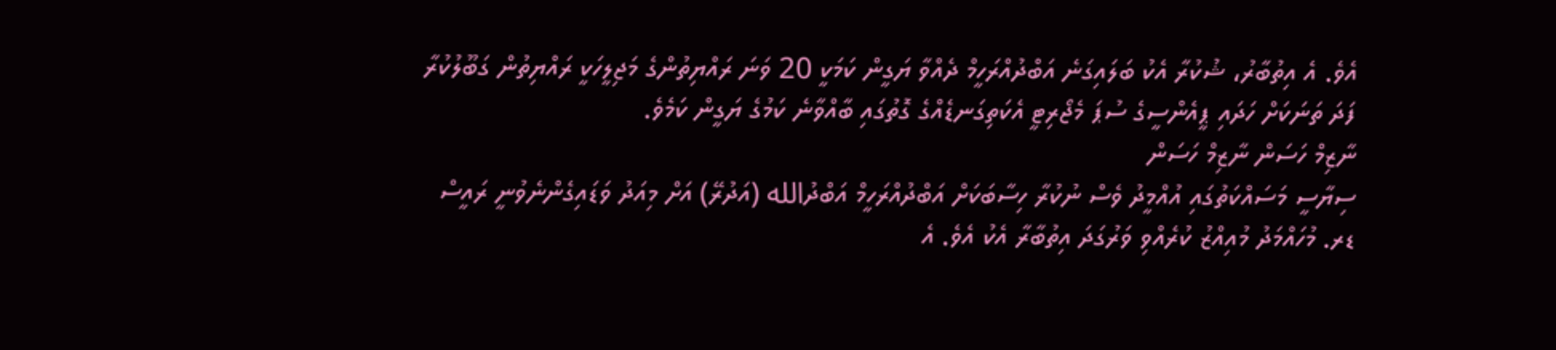އެވެ. އެ އިތުބާރު، ޝުކުރާ އެކު ބަލައިގަނެ އަބްދުއްރަހީމް ދެއްވާ ޔަގީން ކަމަކީ 20 ވަނަ ރައްޔިތުންގެ މަޖިލީހަކީ ރައްޔިތުން ގަބޫލުކުރާ ފަދަ ތަނަކަށް ހަދައި ޕީއެންސީގެ ސުޕަ މެޖޯރިޓީ އެކަތިގަނޑެއްގެ ގޮތުގައި ބާއްވާނެ ކަމުގެ ޔަގީން ކަމެވެ.
ނާޒިމް ހަސަން ނާޒިމް ހަސަން
ސިޔާސީ މަސައްކަތުގައި އުއްމީދު ވެސް ނުކުރާ ހިސާބަކަށް އަބްދުއްރަހީމް އަބްދުالله (އަދުރޭ) އަށް މިއަދު ވަޑައިގެންނެވުނީ ރައީސް ޑރ. މުހައްމަދު މުއިއްޒު ކުރެއްވި ވަރުގަދަ އިތުބާރާ އެކު އެވެ. އެ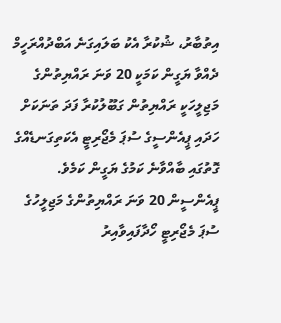އިތުބާރު، ޝުކުރާ އެކު ބަލައިގަނެ އަބްދުއްރަހީމް ދެއްވާ ޔަގީން ކަމަކީ 20 ވަނަ ރައްޔިތުންގެ މަޖިލީހަކީ ރައްޔިތުން ގަބޫލުކުރާ ފަދަ ތަނަކަށް ހަދައި ޕީއެންސީގެ ސުޕަ މެޖޯރިޓީ އެކަތިގަނޑެއްގެ ގޮތުގައި ބާއްވާނެ ކަމުގެ ޔަގީން ކަމެވެ.
ޕީއެންސީން 20 ވަނަ ރައްޔިތުންގެ މަޖިލީހުގެ ސުޕަ މެޖޯރިޓީ ހޯދާފައިވާއިރު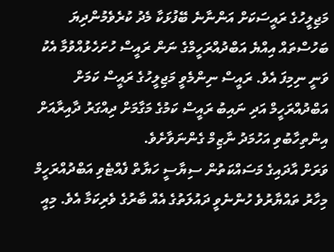މަޖިލީހުގެ ރައީސަކަށް އަންނާނެ ބޭފުޅަކާ މެދު ކުރެވެމުންދިޔަ ބަހުސްތައް އިއްޔެ އަބްދުއްރަހީމްގެ ނަން ރައީސް ހުށަހެޅުއްވުމާ އެކު ވަނީ ނިމިފަ އެވެ. ރައީސް ނިންމެވީ މަޖިލީހުގެ ރައީސް ކަމަށް އަބްދުއްރަހީމް އަދި ނައިބު ރައީސް ކަމުގެ މަގާމަށް ދިއްގަރު ދާއިރާއަށް އިންތިހާބުވި އަހުމަދު ނާޒިމް ގެންނަވާށެވެ.
ވަރަށް އާދައިގެ މަސައްކަތުން ސިޔާސީ ހަޔާތް ފެއްޓެވި އަބްދުއްރަހީމް މިހާރު ތައްޔާރުވެ ހުންނެވީ ދައުލަތުގެ އެއް ބާރުގެ ވެރިކަމާ އެވެ. މިއީ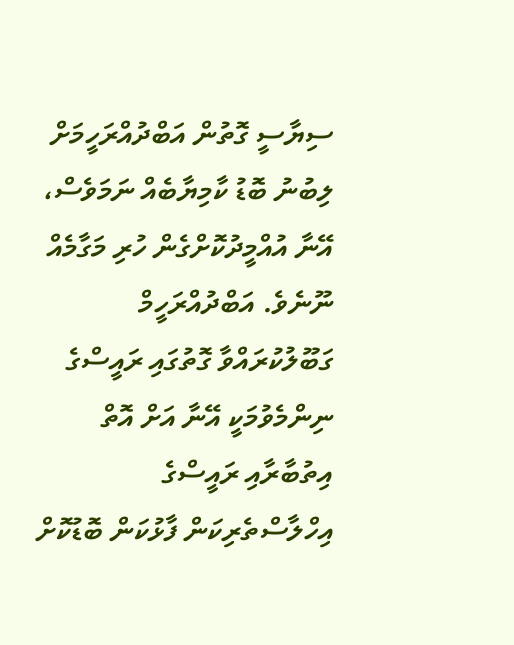ސިޔާސީ ގޮތުން އަބްދުއްރަހީމަށް ލިބުނު ބޮޑު ކާމިޔާބެއް ނަމަވެސް، އޭނާ އުއްމީދުކޮށްގެން ހުރި މަގާމެއް ނޫނެވެ. އަބްދުއްރަހީމް ގަބޫލުކުރައްވާ ގޮތުގައި ރައީސްގެ ނިންމެވުމަކީ އޭނާ އަށް އޮތް އިތުބާރާއި ރައީސްގެ އިހްލާސްތެރިކަން ފާޅުކަން ބޮޑުކޮށް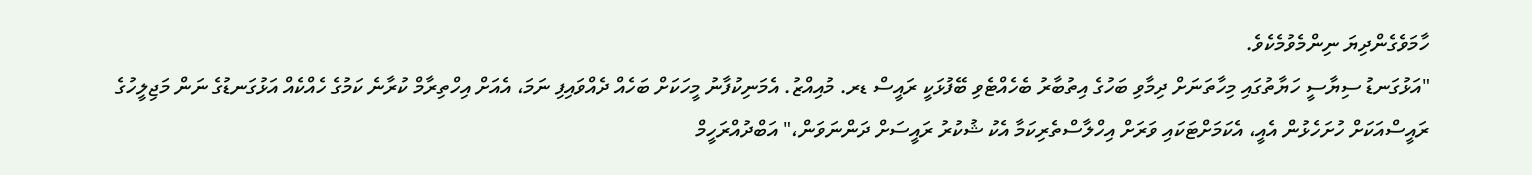ހާމަވެގެންދިޔަ ނިންމެވުމެކެވެ.
"އަޅުގަނޑު ސިޔާސީ ހަޔާތުގައި މިހާތަނަށް ދިމާވި ބަހުގެ އިތުބާރު ބެހެއްޓެވި ބޭފުޅަކީ ރައީސް ޑރ. މުއިއްޒު. އެމަނިކުފާނު މީހަކަށް ބަހެއް ދެއްވައިފި ނަމަ، އެއަށް އިހްތިރާމް ކުރާނެ ކަމުގެ ހެއްކެއް އަޅުގަނޑުގެ ނަން މަޖިލީހުގެ ރައީސްއަކަށް ހުށަހެޅުން އެއީ، އެކަމަށްޓަކައި ވަރަށް އިހްލާސްތެރިކަމާ އެކު ޝުކުރު ރައީސަށް ދަންނަވަން،" އަބްދުއްރަހީމް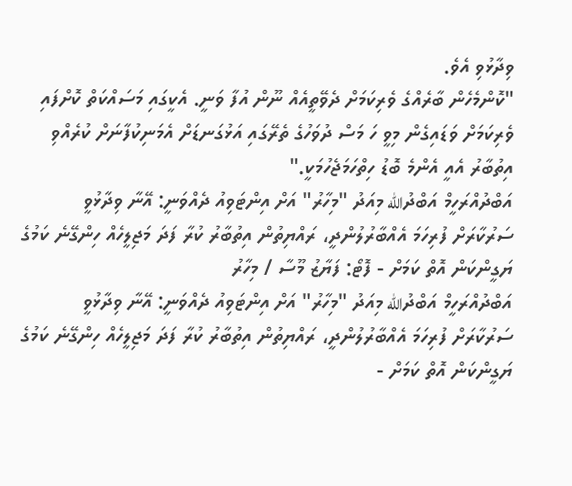ވިދާޅުވި އެވެ.
"ކޮންމެހެން ބާރެއްގެ ވެރިކަމަށް ދެވޭތީއެއް ނޫން އުފާ ވަނީ. އެކީގައި މަސައްކަތް ކޮށްފައި ވެރިކަމަށް ވަޑައިގެން މިވީ ހަ މަސް ދުވަހުގެ ތެރޭގައި އަޅުގަނޑަށް އެމަނިކުފާނަށް ކުރެއްވި އިތުބާރު އެއީ އެންމެ ބޮޑު ހިތްހަމަޖެހުމަކީ."
އަބްދުއްރަހީމް އަބްދުالله މިއަދު "މިހާރު" އަށް އިންޓަވިއު ދެއްވަނީ: އޭނާ ވިދާޅުވީ ސަރުކާރަށް ފުރިހަމަ އެއްބާރުލުންދީ، ރައްޔިތުން އިތުބާރު ކުރާ ފަދަ މަޖިލީހެއް ހިންގޭނެ ކަމުގެ ޔަގީންކަން އޮތް ކަމަށް - ފޮޓޯ: ފަޔާޒު މޫސާ / މިހާރު
އަބްދުއްރަހީމް އަބްދުالله މިއަދު "މިހާރު" އަށް އިންޓަވިއު ދެއްވަނީ: އޭނާ ވިދާޅުވީ ސަރުކާރަށް ފުރިހަމަ އެއްބާރުލުންދީ، ރައްޔިތުން އިތުބާރު ކުރާ ފަދަ މަޖިލީހެއް ހިންގޭނެ ކަމުގެ ޔަގީންކަން އޮތް ކަމަށް -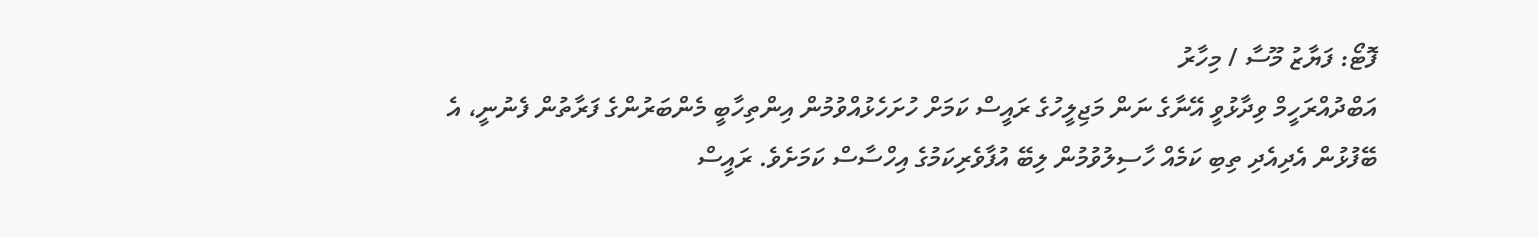ފޮޓޯ: ފަޔާޒު މޫސާ / މިހާރު
އަބްދުއްރަހީމް ވިދާޅުވީ އޭނާގެ ނަން މަޖިލީހުގެ ރައީސް ކަމަށް ހުށަހެޅުއްވުމުން އިންތިހާބީ މެންބަރުންގެ ފަރާތުން ފެނުނީ، އެ ބޭފުޅުން އެދިއެދި ތިބި ކަމެއް ހާސިލުވުމުން ލިބޭ އުފާވެރިކަމުގެ އިހްސާސް ކަމަށެވެ. ރައީސް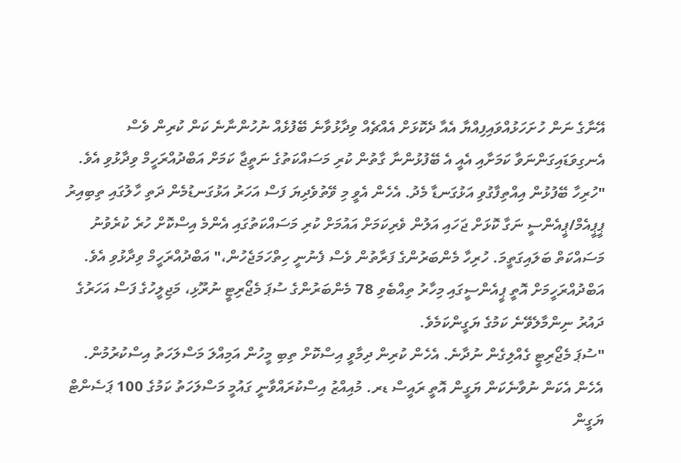އޭނާގެ ނަން ހުށަހަޅުއްވައިފިއްޔާ އެއާ ދެކޮޅަށް އެއްޗެއް ވިދާޅުވާނެ ބޭފުޅެއް ނުހުންނާނެ ކަން ކުރިން ވެސް އެނގިވަޑައިގަންނަވާ ކަމަށާއި އެއީ އެ ބޭފުޅުންނާ ގާތުން ކުރި މަސައްކަތުގެ ނަތީޖާ ކަމަށް އަބްދުއްރަހީމް ވިދާޅުވި އެވެ.
"ހުރިހާ ބޭފުޅުން އިއްތިފާގުވި އަޅުގަނޑާ މެދު. އެހެން އެވީ މި ވޭތުވެދިޔަ ފަސް އަހަރު އަޅުގަނޑުމެން ދަތި ހާލުގައި ތިބިއިރު ޕީޕީއެމް/ޕީއެންސީ ނަގާ ކޮޅަށް ޖަހައި އަލުން ވެރިކަމަށް އައުމަށް ކުރި މަސައްކަތުގައި އެންމެ އިސްކޮށް ހުރެ ކުރެވުނު މަސައްކަތް ބަލައިގަތީމަ. ހުރިހާ މެންބަރުންގެ ފަރާތުން ވެސް ފެނުނީ ހިތްހަމަޖެހުން،" އަބްދުއްރަހީމް ވިދާޅުވި އެވެ.
އަބްދުއްރަހީމަށް އޮތީ ޕީއެންސީގައި މިހާރު ތިއްބެވި 78 މެންބަރުންގެ ސުޕަ މެޖޯރިޓީ ނުރޫޅި، މަޖިލީހުގެ ފަސް އަހަރުގެ ދައުރު ނިންމާލެވޭނެ ކަމުގެ ޔަގީންކަމެވެ.
"ސުޕަ މެޖޯރިޓީ ގެއްލިގެން ނުދާނެ. އެހެން ކުރިން ދިމާވީ އިސްކޮށް ތިބި މީހުން އަމިއްލަ މަސްލަހަތު އިސްކުރުމުން. އެހެން އެކަން ނުވާނެކަން ޔަގީން އޮތީ ރައީސް ޑރ. މުއިއްޒު އިސްކުރައްވާނީ ގައުމީ މަސްލަހަތު ކަމުގެ 100 ޕަސެންޓް ޔަގީން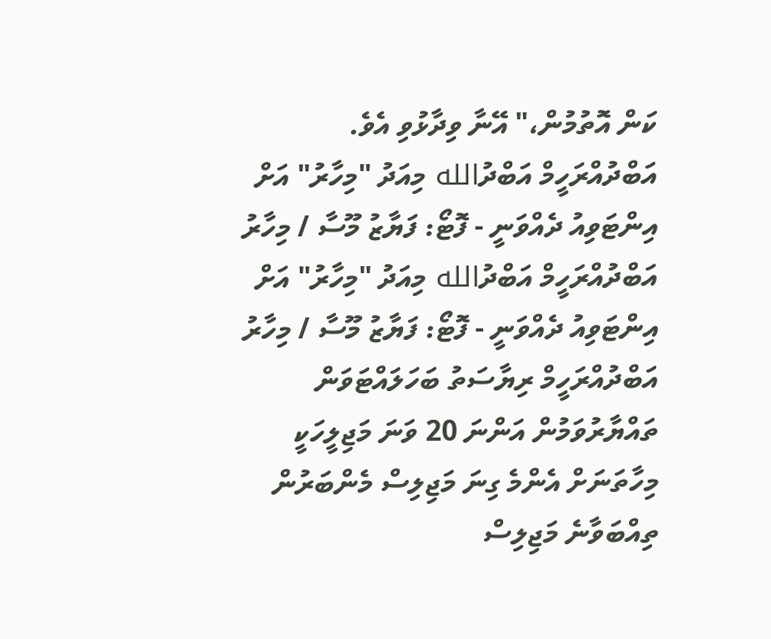ކަން އޮތުމުން،" އޭނާ ވިދާޅުވި އެވެ.
އަބްދުއްރަހީމް އަބްދުالله މިއަދު "މިހާރު" އަށް އިންޓަވިއު ދެއްވަނީ - ފޮޓޯ: ފަޔާޒު މޫސާ / މިހާރު
އަބްދުއްރަހީމް އަބްދުالله މިއަދު "މިހާރު" އަށް އިންޓަވިއު ދެއްވަނީ - ފޮޓޯ: ފަޔާޒު މޫސާ / މިހާރު
އަބްދުއްރަހީމް ރިޔާސަތު ބަހަލައްޓަވަން ތައްޔާރުވަމުން އަންނަ 20 ވަނަ މަޖިލީހަކީ މިހާތަނަށް އެންމެ ގިނަ މަޖިލިސް މެންބަރުން ތިއްބަވާނެ މަޖިލިސް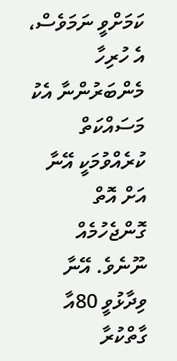ކަމަށްވީ ނަމަވެސް، އެ ހުރިހާ މެންބަރުންނާ އެކު މަސައްކަތް ކުރެއްވުމަކީ އޭނާ އަށް އޮތް ގޮންޖެހުމެއް ނޫނެވެ. އޭނާ ވިދާޅުވީ 80އާ ގާތްކުރާ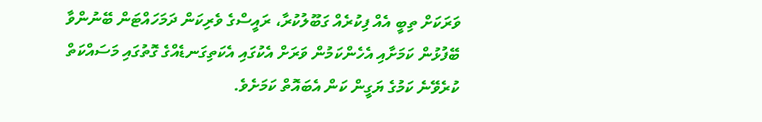ވަރަކަށް ތިބީ އެއް ފިކުރެއް ގަބޫލުކުރާ، ރައީސްގެ ވެރިކަން ދަމަހައްޓަން ބޭނުންވާ ބޭފުޅުން ކަމަށާއި އެހެންކަމުން ވަރަށް އެކުގައި އެކަތިގަނޑެއްގެ ގޮތުގައި މަސައްކަތް ކުރެވޭނެ ކަމުގެ ޔަގީން ކަން އެބައޮތް ކަމަށެވެ.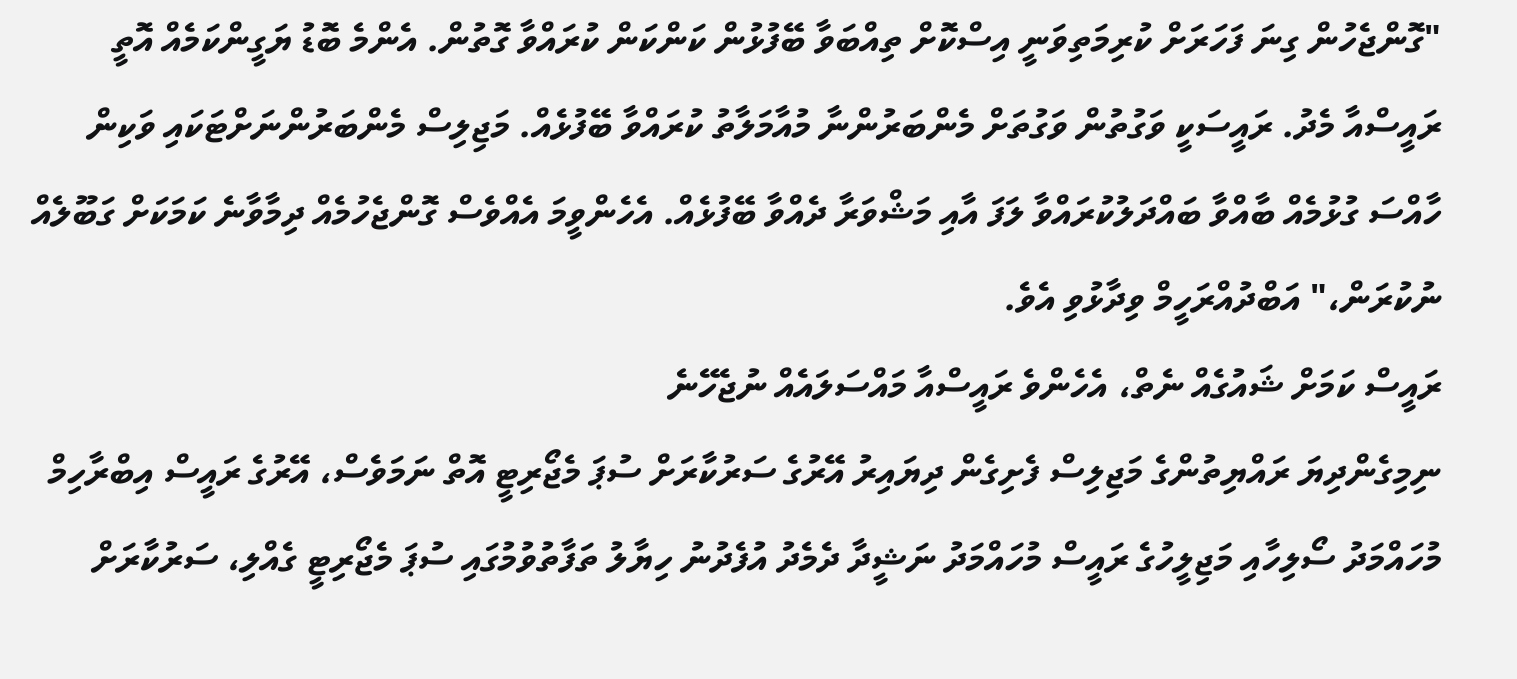"ގޮންޖެހުން ގިނަ ފަހަރަށް ކުރިމަތިވަނީ އިސްކޮށް ތިއްބަވާ ބޭފުޅުން ކަންކަން ކުރައްވާ ގޮތުން. އެންމެ ބޮޑު ޔަގީންކަމެއް އޮތީ ރައީސްއާ މެދު. ރައީސަކީ ވަގުތުން ވަގުތަށް މެންބަރުންނާ މުއާމަލާތު ކުރައްވާ ބޭފުޅެއް. މަޖިލިސް މެންބަރުންނަށްޓަކައި ވަކިން ހާއްސަ ގުޅުމެއް ބާއްވާ ބައްދަލުކުރައްވާ ލަފަ އާއި މަޝްވަރާ ދެއްވާ ބޭފުޅެއް. އެހެންވީމަ އެއްވެސް ގޮންޖެހުމެއް ދިމާވާނެ ކަމަކަށް ގަބޫލެއް ނުކުރަން،" އަބްދުއްރަހީމް ވިދާޅުވި އެވެ.
ރައީސް ކަމަށް ޝައުގެއް ނެތް، އެހެންވެ ރައީސްއާ މައްސަލައެއް ނުޖެހޭނެ
ނިމިގެންދިޔަ ރައްޔިތުންގެ މަޖިލިސް ފެށިގެން ދިޔައިރު އޭރުގެ ސަރުކާރަށް ސުޕަ މެޖޯރިޓީ އޮތް ނަމަވެސް، އޭރުގެ ރައީސް އިބްރާހިމް މުހައްމަދު ސޯލިހާއި މަޖިލީހުގެ ރައީސް މުހައްމަދު ނަޝީދާ ދެމެދު އުފެދުނު ހިޔާލު ތަފާތުވުމުގައި ސުޕަ މެޖޯރިޓީ ގެއްލި، ސަރުކާރަށް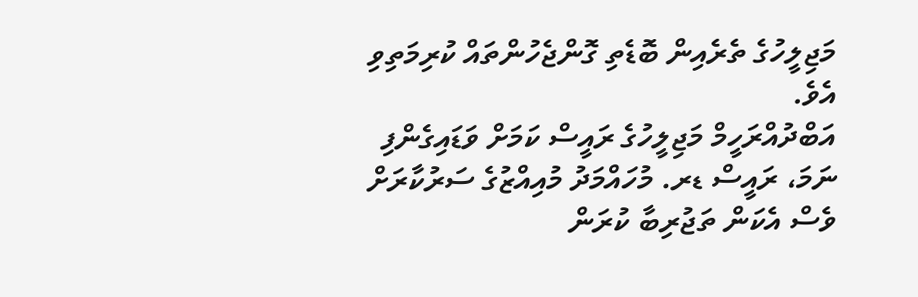މަޖިލީހުގެ ތެރެއިން ބޮޑެތި ގޮންޖެހުންތައް ކުރިމަތިވި އެވެ.
އަބްދުއްރަހީމް މަޖިލީހުގެ ރައީސް ކަމަށް ވަޑައިގެންފި ނަމަ، ރައީސް ޑރ. މުހައްމަދު މުއިއްޒުގެ ސަރުކާރަށް ވެސް އެކަން ތަޖުރިބާ ކުރަން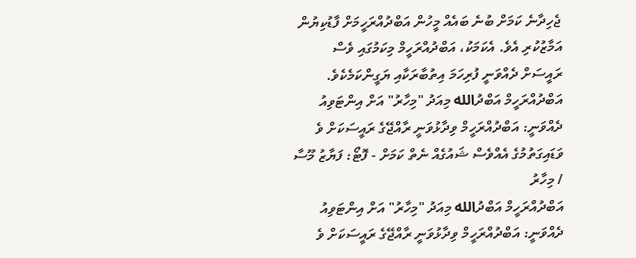ޖެހިދާނެ ކަމަށް ބުނެ ބައެއް މީހުން އަބްދުއްރަހީމަށް ފާޑުކިޔުން އަމާޒުކުރި އެވެ. އެކަމަކު، އަބްދުއްރަހީމް މިކަމުގައި ވެސް ރައީސަށް ދެއްވަނީ ފުރިހަމަ އިތުބާރަކާއި ޔަގީންކަމެކެވެ.
އަބްދުއްރަހީމް އަބްދުالله މިއަދު "މިހާރު" އަށް އިންޓަވިއު ދެއްވަނީ: އަބްދުއްރަހީމް ވިދާޅުވަނީ ރާއްޖޭގެ ރައީސަކަށް ވެ ވަޑައިގަތުމުގެ އެއްވެސް ޝައުގެއް ނެތް ކަމަށް - ފޮޓޯ: ފަޔާޒު މޫސާ / މިހާރު
އަބްދުއްރަހީމް އަބްދުالله މިއަދު "މިހާރު" އަށް އިންޓަވިއު ދެއްވަނީ: އަބްދުއްރަހީމް ވިދާޅުވަނީ ރާއްޖޭގެ ރައީސަކަށް ވެ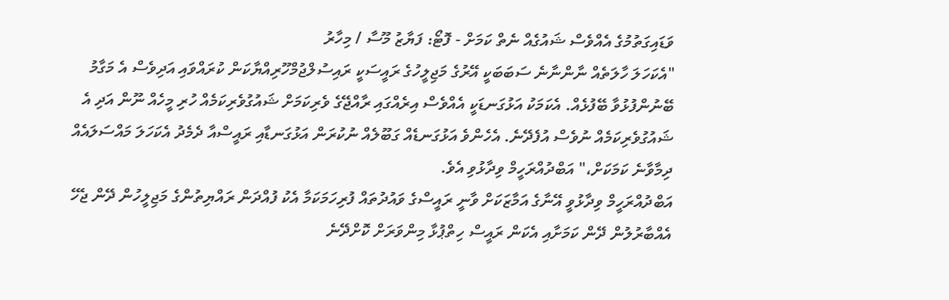ވަޑައިގަތުމުގެ އެއްވެސް ޝައުގެއް ނެތް ކަމަށް - ފޮޓޯ: ފަޔާޒު މޫސާ / މިހާރު
"އެކަހަލަ ހާލަތެއް ނާންނާނެ ސަބަބަކީ އޭރުގެ މަޖިލީހުގެ ރައީސަކީ ރައިސުލްޖުމްހޫރިއްޔާކަން ކުރައްވައި އަދިވެސް އެ މަގާމު ބޭނުންފުޅުވާ ބޭފުޅެއް. އެކަމަކު އަޅުގަނޑަކީ އެއްވެސް އިރެއްގައި ރާއްޖޭގެ ވެރިކަމަށް ޝައުގުވެރިކަމެއް ހުރި މީހެއް ނޫން އަދި އެ ޝައުގުވެރިކަމެއް ނުވެސް އުފެދޭނެ. އެހެންވެ އަޅުގަނޑެއް ގަބޫލެއް ނުކުރަން އަޅުގަނޑާއި ރައީސްއާ ދެމެދު އެކަހަލަ މައްސަލައެއް ދިމާވާނެ ކަމަކަށް،" އަބްދުއްރަހީމް ވިދާޅުވި އެވެ.
އަބްދުއްރަހީމް ވިދާޅުވީ އޭނާގެ އަމާޒަކަށް ވާނީ ރައީސްގެ ވައުދުތައް ފުރިހަމަކަމާ އެކު ފުއްދަން ރައްޔިތުންގެ މަޖިލީހުން ދޭން ޖެހޭ އެއްބާރުލުން ދޭން ކަމަށާއި އެކަން ރައީސް ހިތްޕުޅާ މިންވަރަށް ކޮށްދޭނެ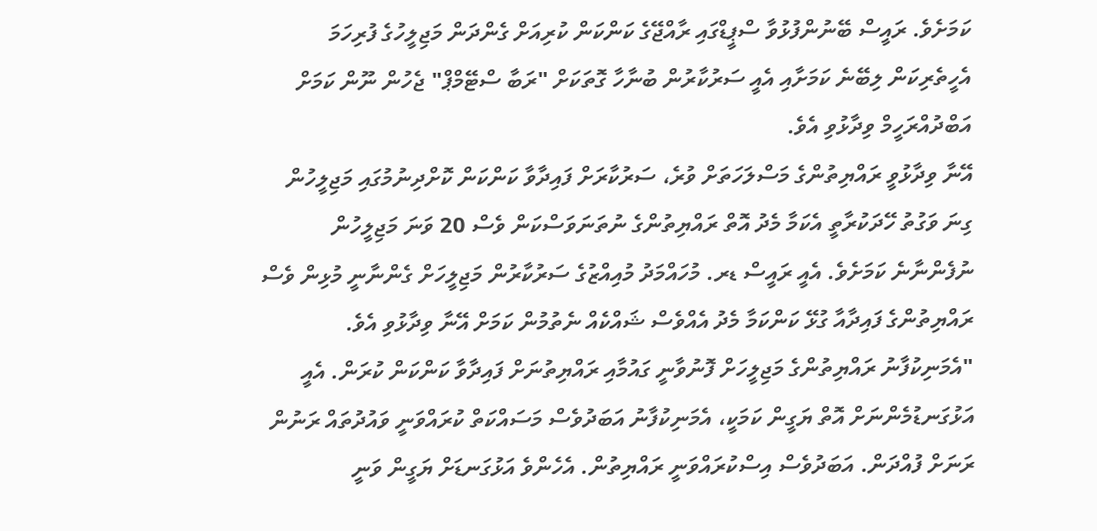ކަމަށެވެ. ރައީސް ބޭނުންފުޅުވާ ސްޕީޑްގައި ރާއްޖޭގެ ކަންކަން ކުރިއަށް ގެންދަން މަޖިލީހުގެ ފުރިހަމަ އެހީތެރިކަން ލިބޭނެ ކަމަށާއި އެއީ ސަރުކާރުން ބުނާހާ ގޮތަކަށް "ރަބާ ސްޓޭމްޕް" ޖެހުން ނޫން ކަމަށް އަބްދުއްރަހީމް ވިދާޅުވި އެވެ.
އޭނާ ވިދާޅުވީ ރައްޔިތުންގެ މަސްލަހަތަށް ވުރެ، ސަރުކާރަށް ފައިދާވާ ކަންކަން ކޮށްދިނުމުގައި މަޖިލީހުން ގިނަ ވަގުތު ހޭދަކުރާތީ އެކަމާ މެދު އޮތް ރައްޔިތުންގެ ނުތަނަވަސްކަން ވެސް 20 ވަނަ މަޖިލީހުން ނުފެންނާނެ ކަމަށެވެ. އެއީ ރައީސް ޑރ. މުހައްމަދު މުއިއްޒުގެ ސަރުކާރުން މަޖިލީހަށް ގެންނާނީ މުޅިން ވެސް ރައްޔިތުންގެ ފައިދާއާ ގުޅޭ ކަންކަމާ މެދު އެއްވެސް ޝައްކެއް ނެތުމުން ކަމަށް އޭނާ ވިދާޅުވި އެވެ.
"އެމަނިކުފާނު ރައްޔިތުންގެ މަޖިލީހަށް ފޮނުވާނީ ގައުމާއި ރައްޔިތުނަށް ފައިދާވާ ކަންކަން ކުރަން. އެއީ އަޅުގަނޑުމެންނަށް އޮތް ޔަގީން ކަމަކީ، އެމަނިކުފާނު އަބަދުވެސް މަސައްކަތް ކުރައްވަނީ ވައުދުތައް ރަނުން ރަނަށް ފުއްދަން. އަބަދުވެސް އިސްކުރައްވަނީ ރައްޔިތުން. އެހެންވެ އަޅުގަނޑަށް ޔަގީން ވަނީ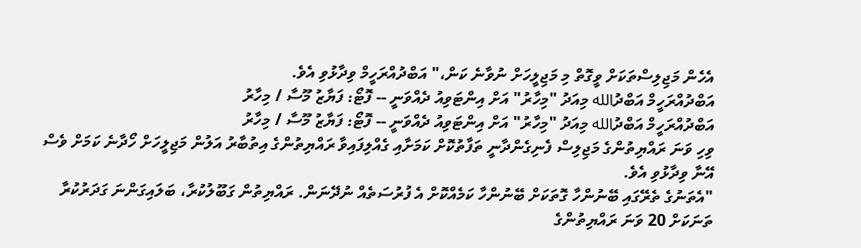އެހެން މަޖިލިސްތަކަށް ވީގޮތް މި މަޖިލީހަށް ނުވާނެ ކަން،" އަބްދުއްރަހީމް ވިދާޅުވި އެވެ.
އަބްދުއްރަހީމް އަބްދުالله މިއަދު "މިހާރު" އަށް އިންޓަވިއު ދެއްވަނީ -- ފޮޓޯ: ފަޔާޒު މޫސާ / މިހާރު
އަބްދުއްރަހީމް އަބްދުالله މިއަދު "މިހާރު" އަށް އިންޓަވިއު ދެއްވަނީ -- ފޮޓޯ: ފަޔާޒު މޫސާ / މިހާރު
ވިހި ވަނަ ރައްޔިތުންގެ މަޖިލިސް ފެނިގެންދާނީ ތަފާތުކޮށް ކަމަށާއި ގެއްލިފައިވާ ރައްޔިތުންގެ އިތުބާރު އަލުން މަޖިލީހަށް ހޯދާނެ ކަމަށް ވެސް އޭނާ ވިދާޅުވި އެވެ.
"އެތަނުގެ ތެރޭގައި ބޭނުންހާ ގޮތަކަށް ބޭނުންހާ ކަމެއްކޮށް އެ ފުރުސަތެއް ނުދޭނަން. ރައްޔިތުން ގަބޫލުކުރާ، ބަލައިގަންނަ ގަދަރުކުރާ ތަނަކަށް 20 ވަނަ ރައްޔިތުންގެ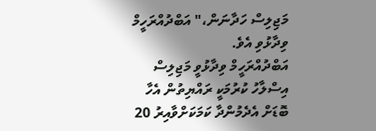މަޖިލިސް ހަދާނަން،" އަބްދުއްރަހީމް ވިދާޅުވި އެވެ.
އަބްދުއްރަހީމް ވިދާޅުވީ މަޖިލިސް އިސްލާހު ކުރުމަކީ ރައްޔިތުން އެހާ ބޮޑަށް އެދެމުންދާ ކަމަކަށްވާއިރު 20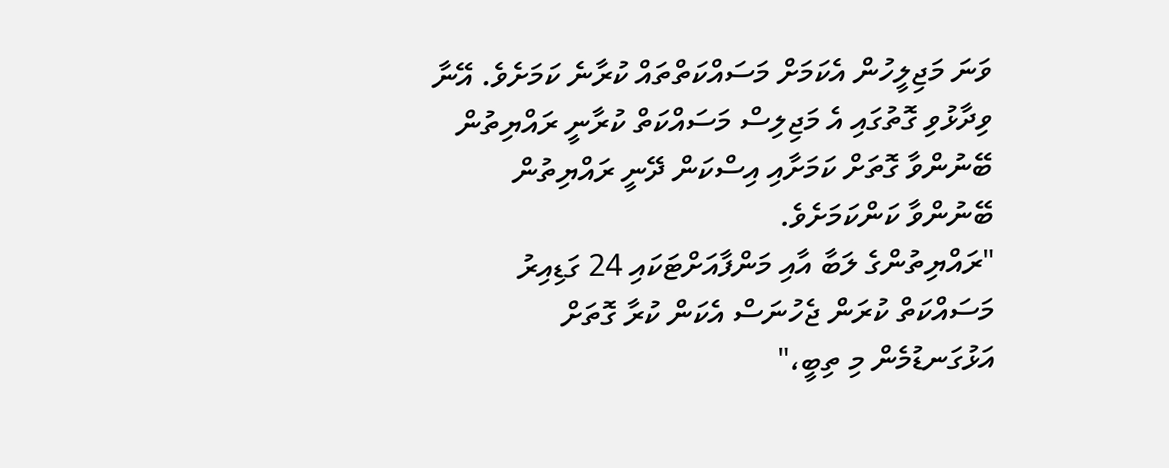ވަނަ މަޖިލީހުން އެކަމަށް މަސައްކަތްތައް ކުރާނެ ކަމަށެވެ. އޭނާ ވިދާޅުވި ގޮތުގައި އެ މަޖިލިސް މަސައްކަތް ކުރާނީ ރައްޔިތުން ބޭނުންވާ ގޮތަށް ކަމަށާއި އިސްކަން ދޭނީ ރައްޔިތުން ބޭނުންވާ ކަންކަމަށެވެ.
"ރައްޔިތުންގެ ލަބާ އާއި މަންފާއަށްޓަކައި 24 ގަޑިއިރު މަސައްކަތް ކުރަން ޖެހުނަސް އެކަން ކުރާ ގޮތަށް އަޅުގަނޑުމެން މި ތިބީ،"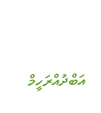އަބްދުއްރަހީމް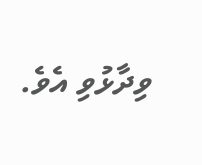ވިދާޅުވި އެވެ.